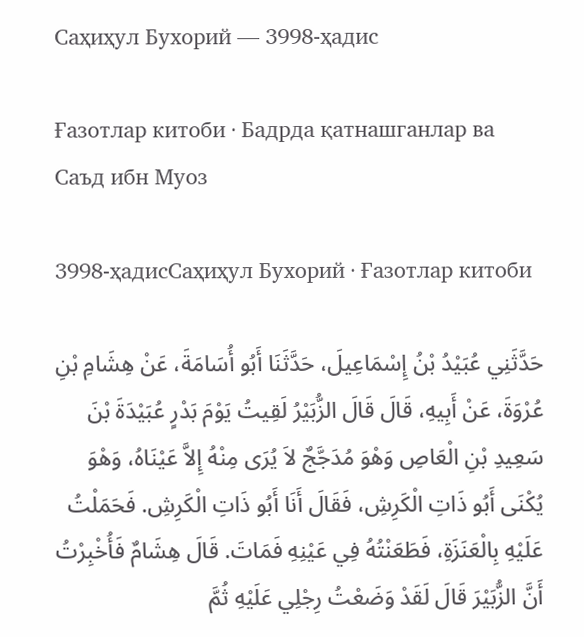Саҳиҳул Бухорий — 3998-ҳадис

Ғазотлар китоби · Бадрда қатнашганлар ва Саъд ибн Муоз

3998-ҳадисСаҳиҳул Бухорий · Ғазотлар китоби

حَدَّثَنِي عُبَيْدُ بْنُ إِسْمَاعِيلَ، حَدَّثَنَا أَبُو أُسَامَةَ، عَنْ هِشَامِ بْنِ عُرْوَةَ، عَنْ أَبِيهِ، قَالَ قَالَ الزُّبَيْرُ لَقِيتُ يَوْمَ بَدْرٍ عُبَيْدَةَ بْنَ سَعِيدِ بْنِ الْعَاصِ وَهْوَ مُدَجَّجٌ لاَ يُرَى مِنْهُ إِلاَّ عَيْنَاهُ، وَهْوَ يُكْنَى أَبُو ذَاتِ الْكَرِشِ، فَقَالَ أَنَا أَبُو ذَاتِ الْكَرِشِ. فَحَمَلْتُ عَلَيْهِ بِالْعَنَزَةِ، فَطَعَنْتُهُ فِي عَيْنِهِ فَمَاتَ. قَالَ هِشَامٌ فَأُخْبِرْتُ أَنَّ الزُّبَيْرَ قَالَ لَقَدْ وَضَعْتُ رِجْلِي عَلَيْهِ ثُمَّ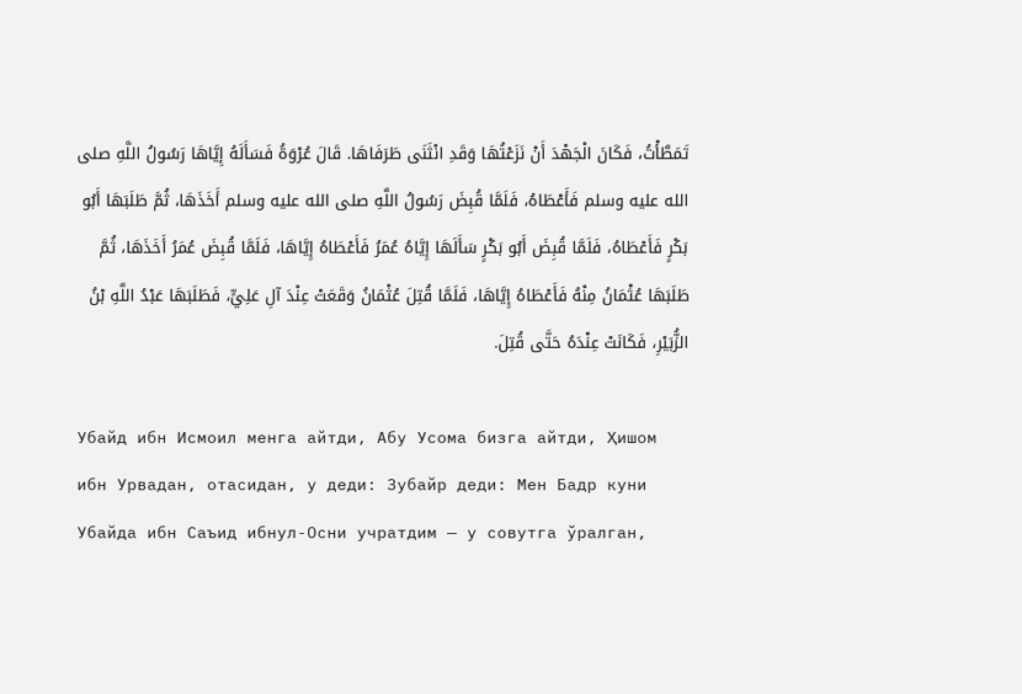تَمَطَّأْتُ، فَكَانَ الْجَهْدَ أَنْ نَزَعْتُهَا وَقَدِ انْثَنَى طَرَفَاهَا. قَالَ عُرْوَةُ فَسَأَلَهُ إِيَّاهَا رَسُولُ اللَّهِ صلى الله عليه وسلم فَأَعْطَاهُ، فَلَمَّا قُبِضَ رَسُولُ اللَّهِ صلى الله عليه وسلم أَخَذَهَا، ثُمَّ طَلَبَهَا أَبُو بَكْرٍ فَأَعْطَاهُ، فَلَمَّا قُبِضَ أَبُو بَكْرٍ سَأَلَهَا إِيَّاهُ عُمَرُ فَأَعْطَاهُ إِيَّاهَا، فَلَمَّا قُبِضَ عُمَرُ أَخَذَهَا، ثُمَّ طَلَبَهَا عُثْمَانُ مِنْهُ فَأَعْطَاهُ إِيَّاهَا، فَلَمَّا قُتِلَ عُثْمَانُ وَقَعَتْ عِنْدَ آلِ عَلِيٍّ، فَطَلَبَهَا عَبْدُ اللَّهِ بْنُ الزُّبَيْرِ، فَكَانَتْ عِنْدَهُ حَتَّى قُتِلَ.

Убайд ибн Исмоил менга айтди, Абу Усома бизга айтди, Ҳишом ибн Урвадан, отасидан, у деди: Зубайр деди: Мен Бадр куни Убайда ибн Саъид ибнул-Осни учратдим — у совутга ўралган,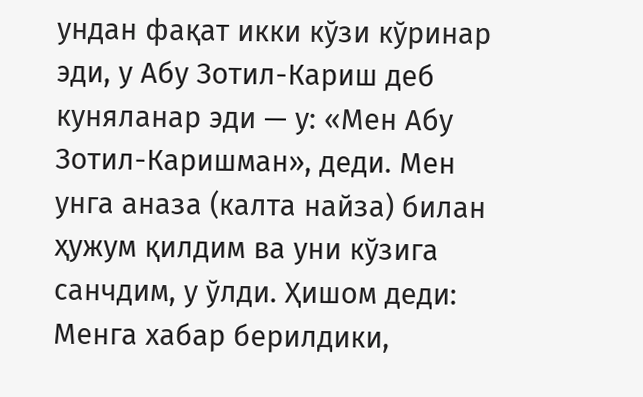ундан фақат икки кўзи кўринар эди, у Абу Зотил-Кариш деб куняланар эди — у: «Мен Абу Зотил-Каришман», деди. Мен унга аназа (калта найза) билан ҳужум қилдим ва уни кўзига санчдим, у ўлди. Ҳишом деди: Менга хабар берилдики,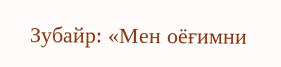Зубайр: «Мен оёғимни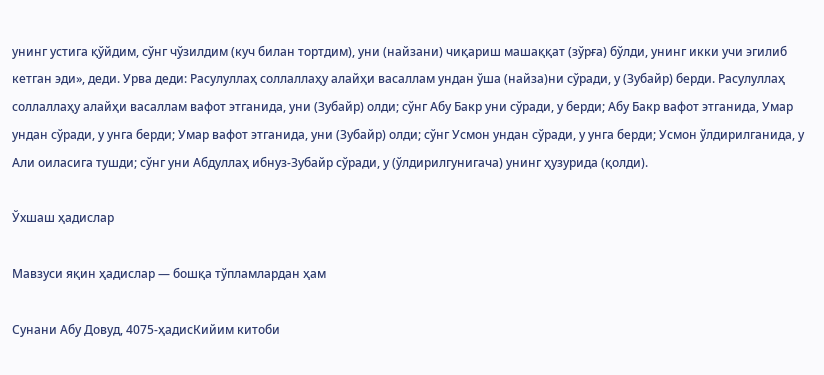унинг устига қўйдим, сўнг чўзилдим (куч билан тортдим), уни (найзани) чиқариш машаққат (зўрға) бўлди, унинг икки учи эгилиб кетган эди», деди. Урва деди: Расулуллаҳ соллаллаҳу алайҳи васаллам ундан ўша (найза)ни сўради, у (Зубайр) берди. Расулуллаҳ соллаллаҳу алайҳи васаллам вафот этганида, уни (Зубайр) олди; сўнг Абу Бакр уни сўради, у берди; Абу Бакр вафот этганида, Умар ундан сўради, у унга берди; Умар вафот этганида, уни (Зубайр) олди; сўнг Усмон ундан сўради, у унга берди; Усмон ўлдирилганида, у Али оиласига тушди; сўнг уни Абдуллаҳ ибнуз-Зубайр сўради, у (ўлдирилгунигача) унинг ҳузурида (қолди).

Ўхшаш ҳадислар

Мавзуси яқин ҳадислар — бошқа тўпламлардан ҳам

Сунани Абу Довуд, 4075-ҳадисКийим китоби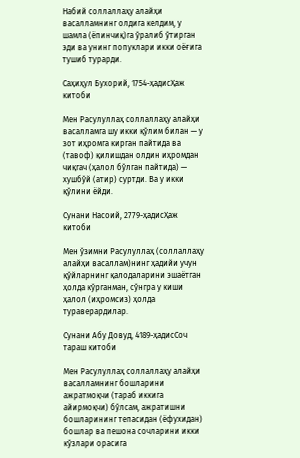Набий соллаллаҳу алайҳи васалламнинг олдига келдим, у шамла (ёпинчиқ)га ўралиб ўтирган эди ва унинг попуклари икки оёғига тушиб турарди.

Саҳиҳул Бухорий, 1754-ҳадисҲаж китоби

Мен Расулуллаҳ соллаллаҳу алайҳи васалламга шу икки қўлим билан — у зот иҳромга кирган пайтида ва (тавоф) қилишдан олдин иҳромдан чиқгач (ҳалол бўлган пайтида) — хушбўй (атир) суртди. Ва у икки қўлини ёйди.

Сунани Насоий, 2779-ҳадисҲаж китоби

Мен ўзимни Расулуллаҳ (соллаллаҳу алайҳи васаллам)нинг ҳадийи учун қўйларнинг қалодаларини эшаётган ҳолда кўрганман, сўнгра у киши ҳалол (иҳромсиз) ҳолда тураверардилар.

Сунани Абу Довуд, 4189-ҳадисСоч тараш китоби

Мен Расулуллаҳ соллаллаҳу алайҳи васалламнинг бошларини ажратмоқчи (тараб иккига айирмоқчи) бўлсам, ажратишни бошларининг тепасидан (ёфухидан) бошлар ва пешона сочларини икки кўзлари орасига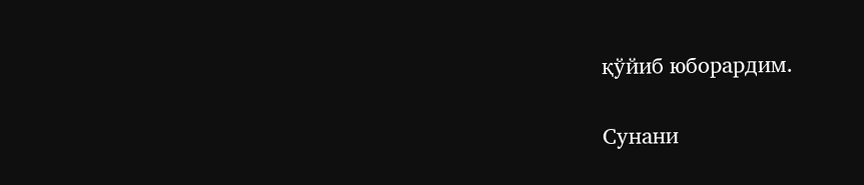қўйиб юборардим.

Сунани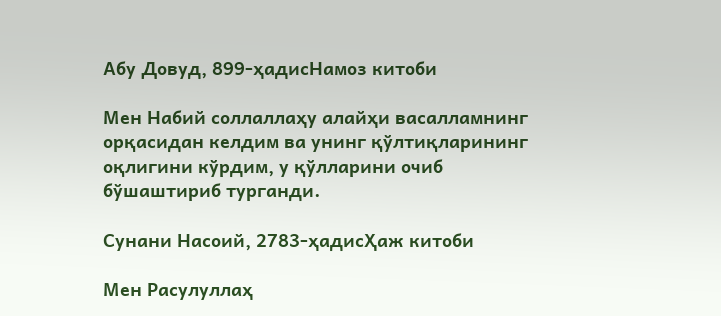Абу Довуд, 899-ҳадисНамоз китоби

Мен Набий соллаллаҳу алайҳи васалламнинг орқасидан келдим ва унинг қўлтиқларининг оқлигини кўрдим, у қўлларини очиб бўшаштириб турганди.

Сунани Насоий, 2783-ҳадисҲаж китоби

Мен Расулуллаҳ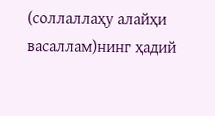(соллаллаҳу алайҳи васаллам)нинг ҳадий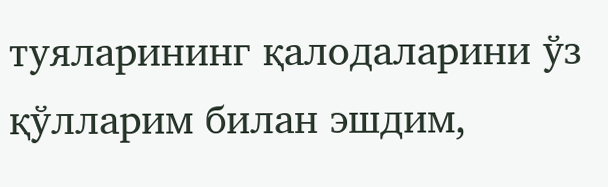туяларининг қалодаларини ўз қўлларим билан эшдим,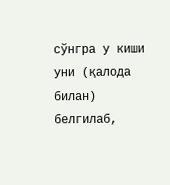сўнгра у киши уни (қалода билан) белгилаб,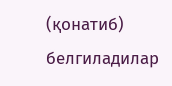(қонатиб) белгиладилар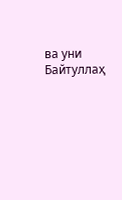ва уни Байтуллаҳ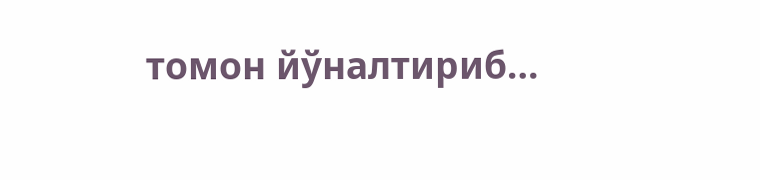томон йўналтириб…